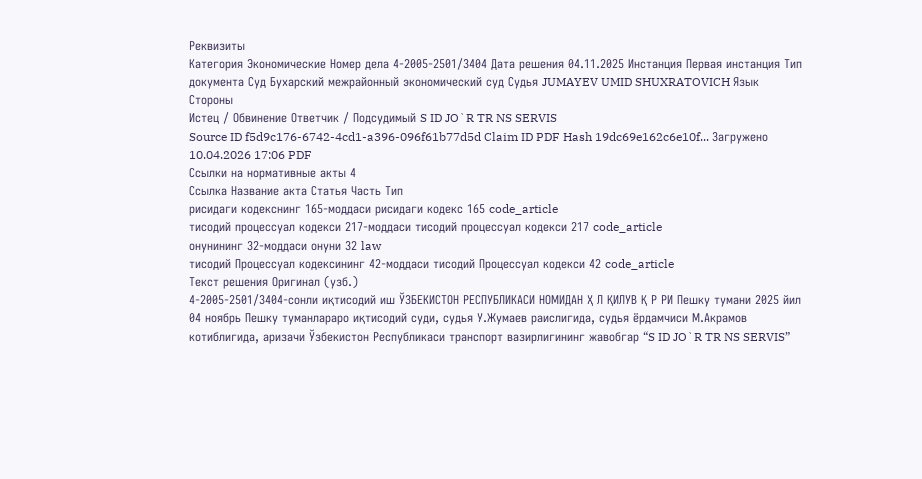Реквизиты
Категория Экономические Номер дела 4-2005-2501/3404 Дата решения 04.11.2025 Инстанция Первая инстанция Тип документа Суд Бухарский межрайонный экономический суд Судья JUMAYEV UMID SHUXRATOVICH Язык
Стороны
Истец / Обвинение Ответчик / Подсудимый S ID JO`R TR NS SERVIS
Source ID f5d9c176-6742-4cd1-a396-096f61b77d5d Claim ID PDF Hash 19dc69e162c6e10f... Загружено 10.04.2026 17:06 PDF
Ссылки на нормативные акты 4
Ссылка Название акта Статья Часть Тип
рисидаги кодекснинг 165-моддаси рисидаги кодекс 165 code_article
тисодий процессуал кодекси 217-моддаси тисодий процессуал кодекси 217 code_article
онунининг 32-моддаси онуни 32 law
тисодий Процессуал кодексининг 42-моддаси тисодий Процессуал кодекси 42 code_article
Текст решения Оригинал (узб.)
4-2005-2501/3404-сонли иқтисодий иш ЎЗБЕКИСТОН РЕСПУБЛИКАСИ НОМИДАН Ҳ Л ҚИЛУВ Қ Р РИ Пешку тумани 2025 йил 04 ноябрь Пешку туманлараро иқтисодий суди, судья У.Жумаев раислигида, судья ёрдамчиси М.Акрамов котиблигида, аризачи Ўзбекистон Республикаси транспорт вазирлигининг жавобгар “S ID JO`R TR NS SERVIS”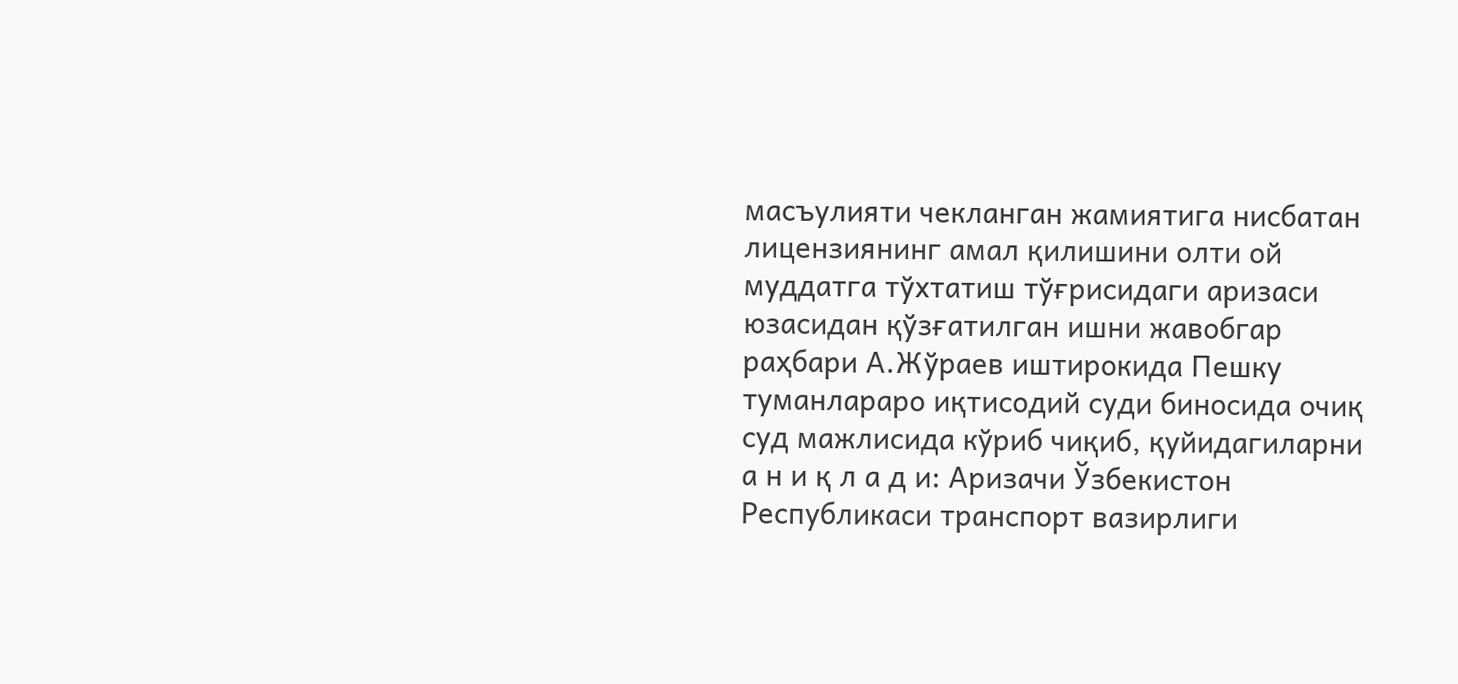масъулияти чекланган жамиятига нисбатан лицензиянинг амал қилишини олти ой муддатга тўхтатиш тўғрисидаги аризаси юзасидан қўзғатилган ишни жавобгар раҳбари А.Жўраев иштирокида Пешку туманлараро иқтисодий суди биносида очиқ суд мажлисида кўриб чиқиб, қуйидагиларни а н и қ л а д и: Аризачи Ўзбекистон Республикаси транспорт вазирлиги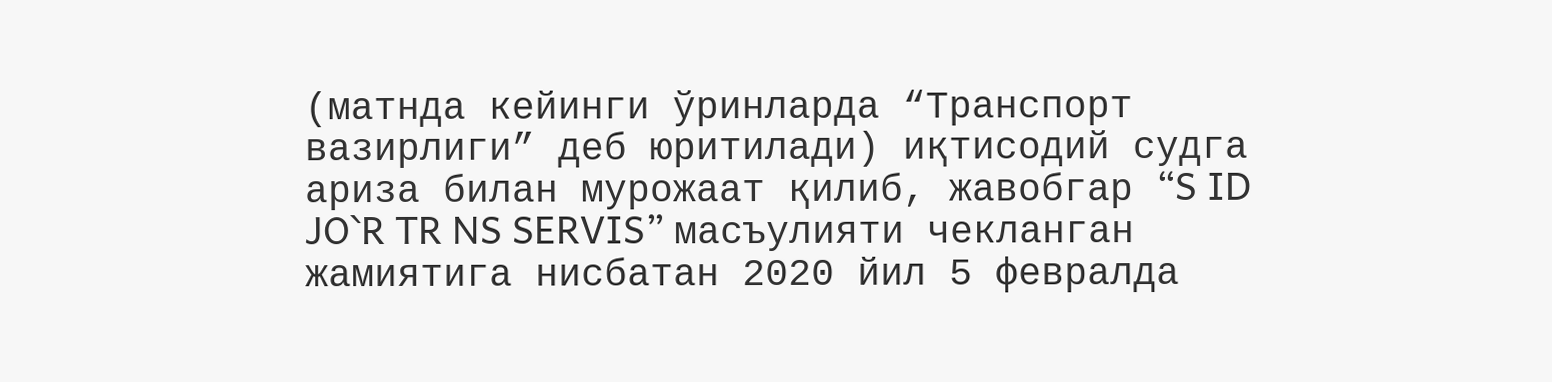(матнда кейинги ўринларда “Транспорт вазирлиги” деб юритилади) иқтисодий судга ариза билан мурожаат қилиб, жавобгар “S ID JO`R TR NS SERVIS” масъулияти чекланган жамиятига нисбатан 2020 йил 5 февралда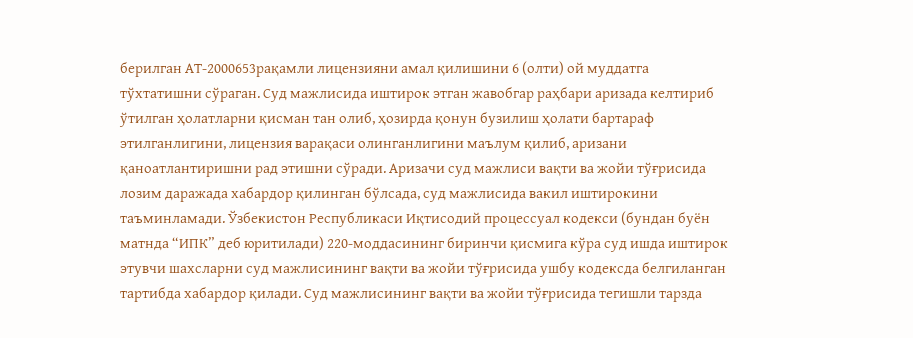берилган АТ-2000653рақамли лицензияни амал қилишини 6 (олти) ой муддатга тўхтатишни сўраган. Суд мажлисида иштирок этган жавобгар раҳбари аризада келтириб ўтилган ҳолатларни қисман тан олиб, ҳозирда қонун бузилиш ҳолати бартараф этилганлигини, лицензия варақаси олинганлигини маълум қилиб, аризани қаноатлантиришни рад этишни сўради. Аризачи суд мажлиси вақти ва жойи тўғрисида лозим даражада хабардор қилинган бўлсада, суд мажлисида вакил иштирокини таъминламади. Ўзбекистон Республикаси Иқтисодий процессуал кодекси (бундан буён матнда “ИПК” деб юритилади) 220-моддасининг биринчи қисмига кўра суд ишда иштирок этувчи шахсларни суд мажлисининг вақти ва жойи тўғрисида ушбу кодексда белгиланган тартибда хабардор қилади. Суд мажлисининг вақти ва жойи тўғрисида тегишли тарзда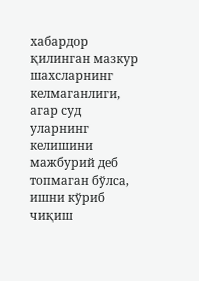хабардор қилинган мазкур шахсларнинг келмаганлиги, агар суд уларнинг келишини мажбурий деб топмаган бўлса, ишни кўриб чиқиш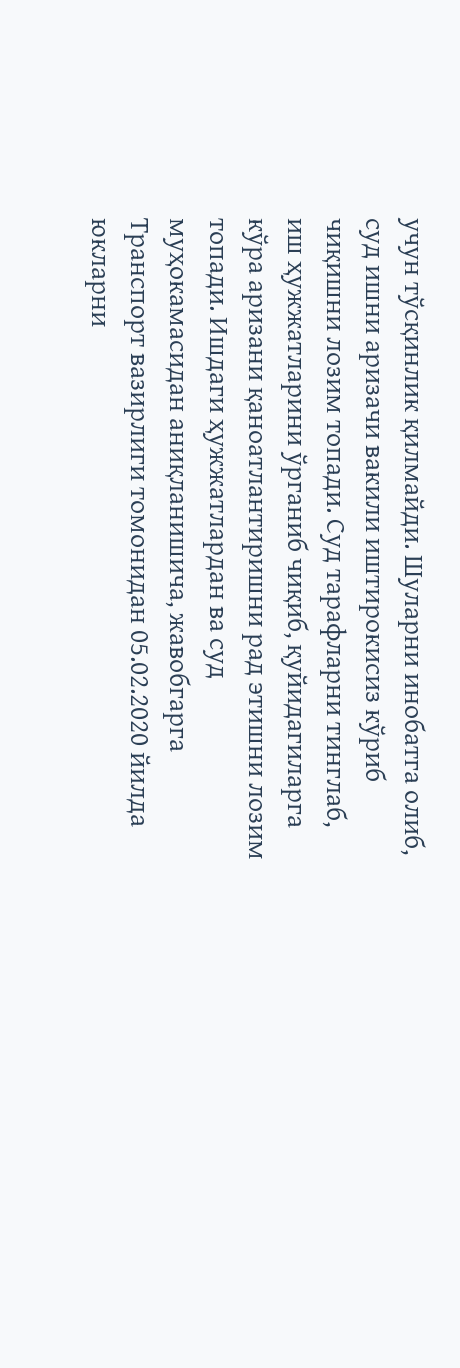учун тўсқинлик қилмайди. Шуларни инобатга олиб, суд ишни аризачи вакили иштирокисиз кўриб чиқишни лозим топади. Суд тарафларни тинглаб, иш ҳужжатларини ўрганиб чиқиб, қуйидагиларга кўра аризани қаноатлантиришни рад этишни лозим топади. Ишдаги ҳужжатлардан ва суд муҳокамасидан аниқланишича, жавобгарга Транспорт вазирлиги томонидан 05.02.2020 йилда юкларни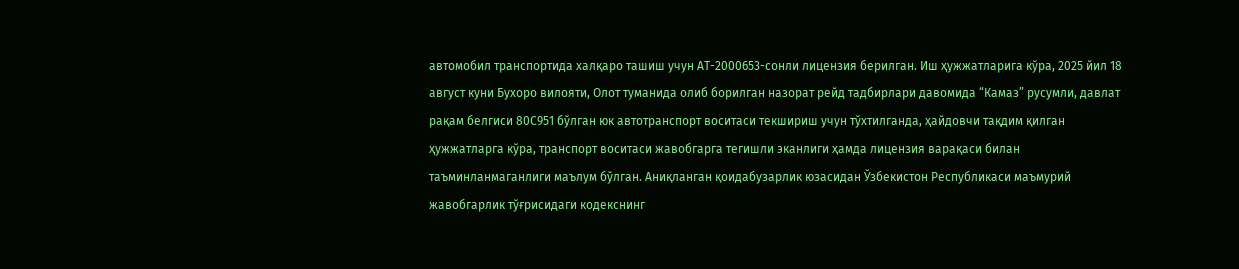автомобил транспортида халқаро ташиш учун АТ-2000653-сонли лицензия берилган. Иш ҳужжатларига кўра, 2025 йил 18 август куни Бухоро вилояти, Олот туманида олиб борилган назорат рейд тадбирлари давомида “Камаз” русумли, давлат рақам белгиси 80С951 бўлган юк автотранспорт воситаси текшириш учун тўхтилганда, ҳайдовчи тақдим қилган ҳужжатларга кўра, транспорт воситаси жавобгарга тегишли эканлиги ҳамда лицензия варақаси билан таъминланмаганлиги маълум бўлган. Аниқланган қоидабузарлик юзасидан Ўзбекистон Республикаси маъмурий жавобгарлик тўғрисидаги кодекснинг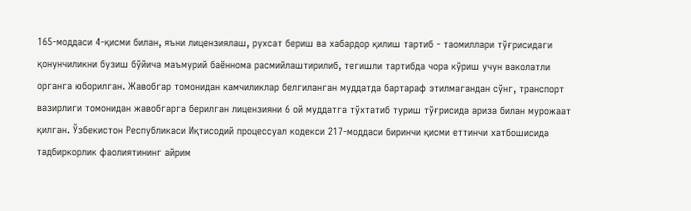165-моддаси 4-қисми билан, яъни лицензиялаш, рухсат бериш ва хабардор қилиш тартиб - таомиллари тўғрисидаги қонунчиликни бузиш бўйича маъмурий баённома расмийлаштирилиб, тегишли тартибда чора кўриш учун ваколатли органга юборилган. Жавобгар томонидан камчиликлар белгиланган муддатда бартараф этилмагандан сўнг, транспорт вазирлиги томонидан жавобгарга берилган лицензияни 6 ой муддатга тўхтатиб туриш тўғрисида ариза билан мурожаат қилган. Ўзбекистон Республикаси Иқтисодий процессуал кодекси 217-моддаси биринчи қисми еттинчи хатбошисида тадбиркорлик фаолиятининг айрим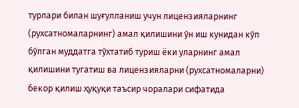турлари билан шуғулланиш учун лицензияларнинг (рухсатномаларнинг) амал қилишини ўн иш кунидан кўп бўлган муддатга тўхтатиб туриш ёки уларнинг амал қилишини тугатиш ва лицензияларни (рухсатномаларни) бекор қилиш ҳуқуқи таъсир чоралари сифатида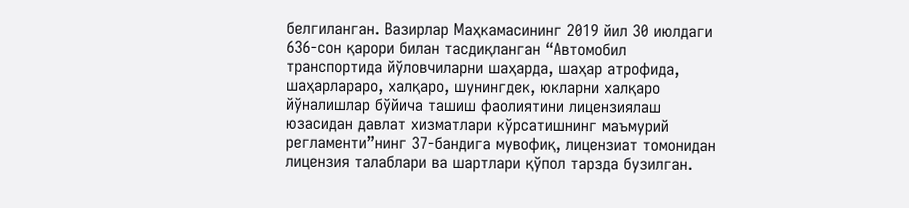белгиланган. Вазирлар Маҳкамасининг 2019 йил 30 июлдаги 636-сон қарори билан тасдиқланган “Автомобил транспортида йўловчиларни шаҳарда, шаҳар атрофида, шаҳарлараро, халқаро, шунингдек, юкларни халқаро йўналишлар бўйича ташиш фаолиятини лицензиялаш юзасидан давлат хизматлари кўрсатишнинг маъмурий регламенти”нинг 37-бандига мувофиқ, лицензиат томонидан лицензия талаблари ва шартлари қўпол тарзда бузилган.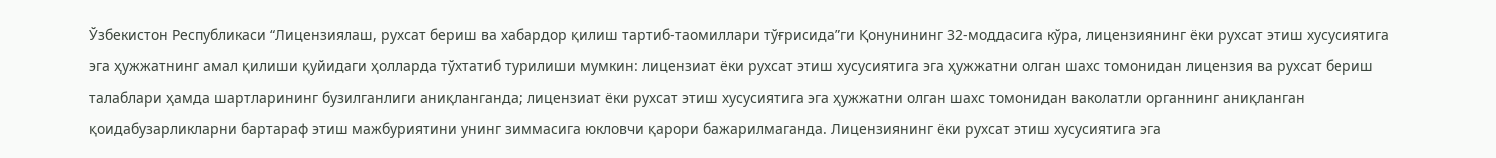Ўзбекистон Республикаси “Лицензиялаш, рухсат бериш ва хабардор қилиш тартиб-таомиллари тўғрисида”ги Қонунининг 32-моддасига кўра, лицензиянинг ёки рухсат этиш хусусиятига эга ҳужжатнинг амал қилиши қуйидаги ҳолларда тўхтатиб турилиши мумкин: лицензиат ёки рухсат этиш хусусиятига эга ҳужжатни олган шахс томонидан лицензия ва рухсат бериш талаблари ҳамда шартларининг бузилганлиги аниқланганда; лицензиат ёки рухсат этиш хусусиятига эга ҳужжатни олган шахс томонидан ваколатли органнинг аниқланган қоидабузарликларни бартараф этиш мажбуриятини унинг зиммасига юкловчи қарори бажарилмаганда. Лицензиянинг ёки рухсат этиш хусусиятига эга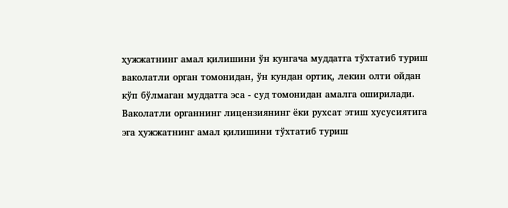ҳужжатнинг амал қилишини ўн кунгача муддатга тўхтатиб туриш ваколатли орган томонидан, ўн кундан ортиқ, лекин олти ойдан кўп бўлмаган муддатга эса - суд томонидан амалга оширилади. Ваколатли органнинг лицензиянинг ёки рухсат этиш хусусиятига эга ҳужжатнинг амал қилишини тўхтатиб туриш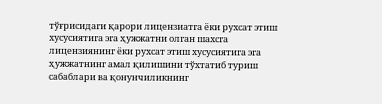тўғрисидаги қарори лицензиатга ёки рухсат этиш хусусиятига эга ҳужжатни олган шахсга лицензиянинг ёки рухсат этиш хусусиятига эга ҳужжатнинг амал қилишини тўхтатиб туриш сабаблари ва қонунчиликнинг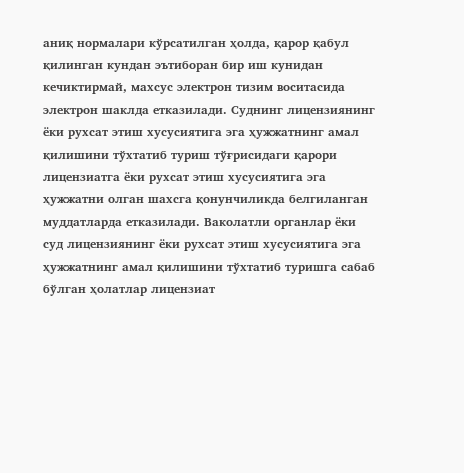аниқ нормалари кўрсатилган ҳолда, қарор қабул қилинган кундан эътиборан бир иш кунидан кечиктирмай, махсус электрон тизим воситасида электрон шаклда етказилади. Суднинг лицензиянинг ёки рухсат этиш хусусиятига эга ҳужжатнинг амал қилишини тўхтатиб туриш тўғрисидаги қарори лицензиатга ёки рухсат этиш хусусиятига эга ҳужжатни олган шахсга қонунчиликда белгиланган муддатларда етказилади. Ваколатли органлар ёки суд лицензиянинг ёки рухсат этиш хусусиятига эга ҳужжатнинг амал қилишини тўхтатиб туришга сабаб бўлган ҳолатлар лицензиат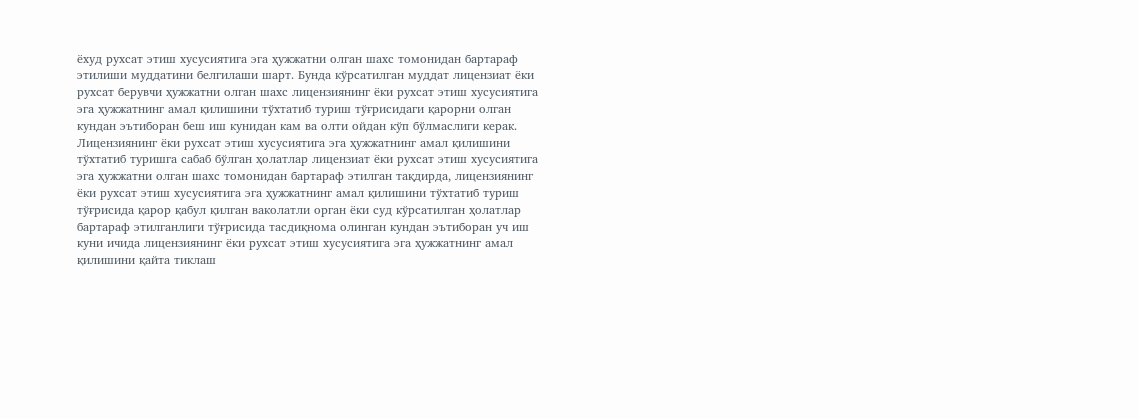ёхуд рухсат этиш хусусиятига эга ҳужжатни олган шахс томонидан бартараф этилиши муддатини белгилаши шарт. Бунда кўрсатилган муддат лицензиат ёки рухсат берувчи ҳужжатни олган шахс лицензиянинг ёки рухсат этиш хусусиятига эга ҳужжатнинг амал қилишини тўхтатиб туриш тўғрисидаги қарорни олган кундан эътиборан беш иш кунидан кам ва олти ойдан кўп бўлмаслиги керак. Лицензиянинг ёки рухсат этиш хусусиятига эга ҳужжатнинг амал қилишини тўхтатиб туришга сабаб бўлган ҳолатлар лицензиат ёки рухсат этиш хусусиятига эга ҳужжатни олган шахс томонидан бартараф этилган тақдирда, лицензиянинг ёки рухсат этиш хусусиятига эга ҳужжатнинг амал қилишини тўхтатиб туриш тўғрисида қарор қабул қилган ваколатли орган ёки суд кўрсатилган ҳолатлар бартараф этилганлиги тўғрисида тасдиқнома олинган кундан эътиборан уч иш куни ичида лицензиянинг ёки рухсат этиш хусусиятига эга ҳужжатнинг амал қилишини қайта тиклаш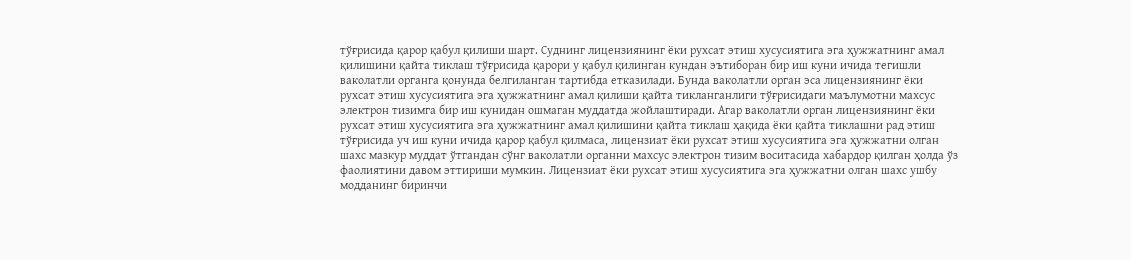тўғрисида қарор қабул қилиши шарт. Суднинг лицензиянинг ёки рухсат этиш хусусиятига эга ҳужжатнинг амал қилишини қайта тиклаш тўғрисида қарори у қабул қилинган кундан эътиборан бир иш куни ичида тегишли ваколатли органга қонунда белгиланган тартибда етказилади. Бунда ваколатли орган эса лицензиянинг ёки рухсат этиш хусусиятига эга ҳужжатнинг амал қилиши қайта тикланганлиги тўғрисидаги маълумотни махсус электрон тизимга бир иш кунидан ошмаган муддатда жойлаштиради. Агар ваколатли орган лицензиянинг ёки рухсат этиш хусусиятига эга ҳужжатнинг амал қилишини қайта тиклаш ҳақида ёки қайта тиклашни рад этиш тўғрисида уч иш куни ичида қарор қабул қилмаса, лицензиат ёки рухсат этиш хусусиятига эга ҳужжатни олган шахс мазкур муддат ўтгандан сўнг ваколатли органни махсус электрон тизим воситасида хабардор қилган ҳолда ўз фаолиятини давом эттириши мумкин. Лицензиат ёки рухсат этиш хусусиятига эга ҳужжатни олган шахс ушбу модданинг биринчи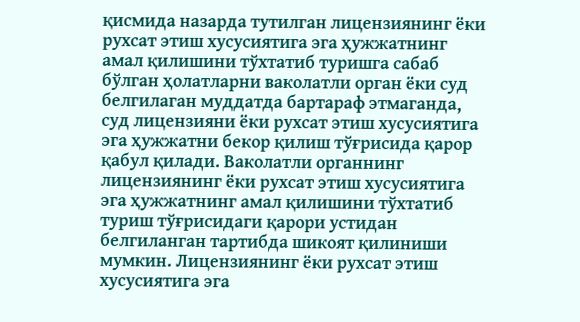қисмида назарда тутилган лицензиянинг ёки рухсат этиш хусусиятига эга ҳужжатнинг амал қилишини тўхтатиб туришга сабаб бўлган ҳолатларни ваколатли орган ёки суд белгилаган муддатда бартараф этмаганда, суд лицензияни ёки рухсат этиш хусусиятига эга ҳужжатни бекор қилиш тўғрисида қарор қабул қилади. Ваколатли органнинг лицензиянинг ёки рухсат этиш хусусиятига эга ҳужжатнинг амал қилишини тўхтатиб туриш тўғрисидаги қарори устидан белгиланган тартибда шикоят қилиниши мумкин. Лицензиянинг ёки рухсат этиш хусусиятига эга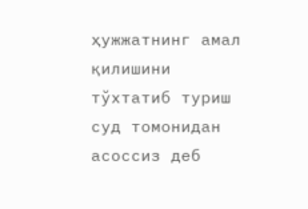ҳужжатнинг амал қилишини тўхтатиб туриш суд томонидан асоссиз деб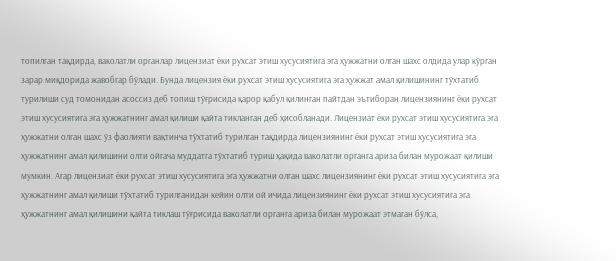топилган тақдирда, ваколатли органлар лицензиат ёки рухсат этиш хусусиятига эга ҳужжатни олган шахс олдида улар кўрган зарар миқдорида жавобгар бўлади. Бунда лицензия ёки рухсат этиш хусусиятига эга ҳужжат амал қилишининг тўхтатиб турилиши суд томонидан асоссиз деб топиш тўғрисида қарор қабул қилинган пайтдан эътиборан лицензиянинг ёки рухсат этиш хусусиятига эга ҳужжатнинг амал қилиши қайта тикланган деб ҳисобланади. Лицензиат ёки рухсат этиш хусусиятига эга ҳужжатни олган шахс ўз фаолияти вақтинча тўхтатиб турилган тақдирда лицензиянинг ёки рухсат этиш хусусиятига эга ҳужжатнинг амал қилишини олти ойгача муддатга тўхтатиб туриш ҳақида ваколатли органга ариза билан мурожаат қилиши мумкин. Агар лицензиат ёки рухсат этиш хусусиятига эга ҳужжатни олган шахс лицензиянинг ёки рухсат этиш хусусиятига эга ҳужжатнинг амал қилиши тўхтатиб турилганидан кейин олти ой ичида лицензиянинг ёки рухсат этиш хусусиятига эга ҳужжатнинг амал қилишини қайта тиклаш тўғрисида ваколатли органга ариза билан мурожаат этмаган бўлса,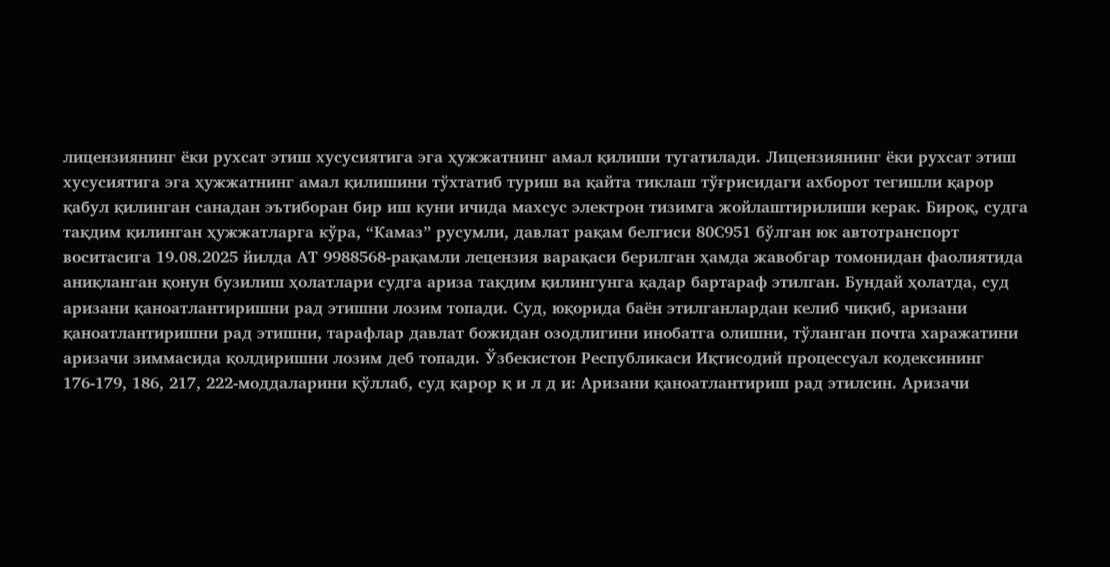лицензиянинг ёки рухсат этиш хусусиятига эга ҳужжатнинг амал қилиши тугатилади. Лицензиянинг ёки рухсат этиш хусусиятига эга ҳужжатнинг амал қилишини тўхтатиб туриш ва қайта тиклаш тўғрисидаги ахборот тегишли қарор қабул қилинган санадан эътиборан бир иш куни ичида махсус электрон тизимга жойлаштирилиши керак. Бироқ, судга тақдим қилинган ҳужжатларга кўра, “Камаз” русумли, давлат рақам белгиси 80С951 бўлган юк автотранспорт воситасига 19.08.2025 йилда АТ 9988568-рақамли лецензия варақаси берилган ҳамда жавобгар томонидан фаолиятида аниқланган қонун бузилиш ҳолатлари судга ариза тақдим қилингунга қадар бартараф этилган. Бундай ҳолатда, суд аризани қаноатлантиришни рад этишни лозим топади. Суд, юқорида баён этилганлардан келиб чиқиб, аризани қаноатлантиришни рад этишни, тарафлар давлат божидан озодлигини инобатга олишни, тўланган почта харажатини аризачи зиммасида қолдиришни лозим деб топади. Ўзбекистон Республикаси Иқтисодий процессуал кодексининг 176-179, 186, 217, 222-моддаларини қўллаб, суд қарор қ и л д и: Аризани қаноатлантириш рад этилсин. Аризачи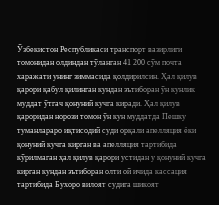Ўзбекистон Республикаси транспорт вазирлиги томонидан олдиндан тўланган 41 200 сўм почта харажати унинг зиммасида қолдирилсин. Ҳал қилув қарори қабул қилинган кундан эътиборан ўн кунлик муддат ўтгач қонуний кучга киради. Ҳал қилув қароридан норози томон ўн кун муддатда Пешку туманлараро иқтисодий суди орқали апелляция ёки қонуний кучга кирган ва апелляция тартибида кўрилмаган ҳал қилув қарори устидан у қонуний кучга кирган кундан эътиборан олти ой ичида кассация тартибида Бухоро вилоят судига шикоят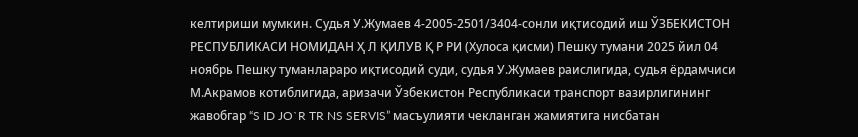келтириши мумкин. Судья У.Жумаев 4-2005-2501/3404-сонли иқтисодий иш ЎЗБЕКИСТОН РЕСПУБЛИКАСИ НОМИДАН Ҳ Л ҚИЛУВ Қ Р РИ (Хулоса қисми) Пешку тумани 2025 йил 04 ноябрь Пешку туманлараро иқтисодий суди, судья У.Жумаев раислигида, судья ёрдамчиси М.Акрамов котиблигида, аризачи Ўзбекистон Республикаси транспорт вазирлигининг жавобгар “S ID JO`R TR NS SERVIS” масъулияти чекланган жамиятига нисбатан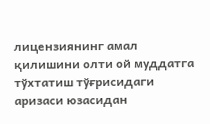лицензиянинг амал қилишини олти ой муддатга тўхтатиш тўғрисидаги аризаси юзасидан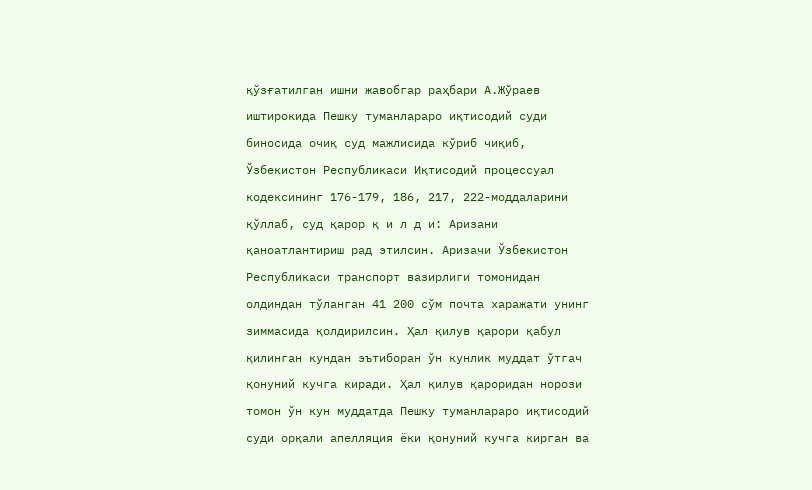қўзғатилган ишни жавобгар раҳбари А.Жўраев иштирокида Пешку туманлараро иқтисодий суди биносида очиқ суд мажлисида кўриб чиқиб, Ўзбекистон Республикаси Иқтисодий процессуал кодексининг 176-179, 186, 217, 222-моддаларини қўллаб, суд қарор қ и л д и: Аризани қаноатлантириш рад этилсин. Аризачи Ўзбекистон Республикаси транспорт вазирлиги томонидан олдиндан тўланган 41 200 сўм почта харажати унинг зиммасида қолдирилсин. Ҳал қилув қарори қабул қилинган кундан эътиборан ўн кунлик муддат ўтгач қонуний кучга киради. Ҳал қилув қароридан норози томон ўн кун муддатда Пешку туманлараро иқтисодий суди орқали апелляция ёки қонуний кучга кирган ва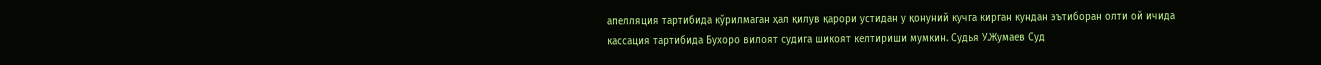апелляция тартибида кўрилмаган ҳал қилув қарори устидан у қонуний кучга кирган кундан эътиборан олти ой ичида кассация тартибида Бухоро вилоят судига шикоят келтириши мумкин. Судья У.Жумаев Суд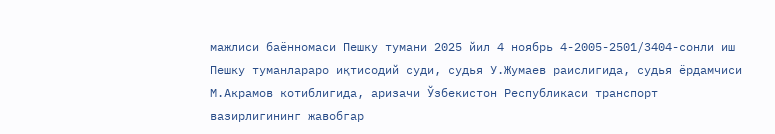мажлиси баённомаси Пешку тумани 2025 йил 4 ноябрь 4-2005-2501/3404-сонли иш Пешку туманлараро иқтисодий суди, судья У.Жумаев раислигида, судья ёрдамчиси М.Акрамов котиблигида, аризачи Ўзбекистон Республикаси транспорт вазирлигининг жавобгар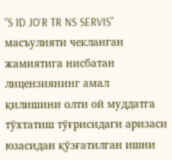“S ID JO`R TR NS SERVIS” масъулияти чекланган жамиятига нисбатан лицензиянинг амал қилишини олти ой муддатга тўхтатиш тўғрисидаги аризаси юзасидан қўзғатилган ишни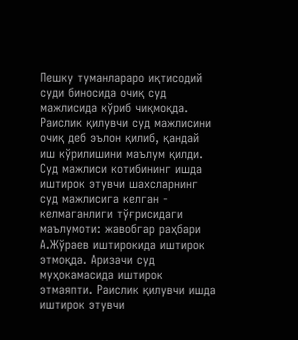Пешку туманлараро иқтисодий суди биносида очиқ суд мажлисида кўриб чиқмоқда. Раислик қилувчи суд мажлисини очиқ деб эълон қилиб, қандай иш кўрилишини маълум қилди. Суд мажлиси котибининг ишда иштирок этувчи шахсларнинг суд мажлисига келган - келмаганлиги тўғрисидаги маълумоти: жавобгар раҳбари А.Жўраев иштирокида иштирок этмоқда. Аризачи суд муҳокамасида иштирок этмаяпти. Раислик қилувчи ишда иштирок этувчи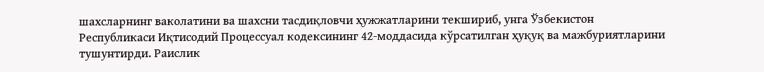шахсларнинг ваколатини ва шахсни тасдиқловчи ҳужжатларини текшириб, унга Ўзбекистон Республикаси Иқтисодий Процессуал кодексининг 42-моддасида кўрсатилган ҳуқуқ ва мажбуриятларини тушунтирди. Раислик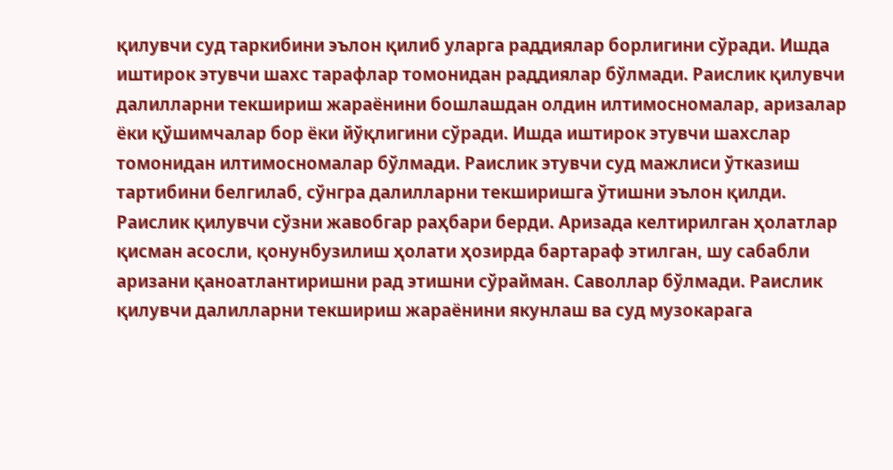қилувчи суд таркибини эълон қилиб уларга раддиялар борлигини сўради. Ишда иштирок этувчи шахс тарафлар томонидан раддиялар бўлмади. Раислик қилувчи далилларни текшириш жараёнини бошлашдан олдин илтимосномалар, аризалар ёки қўшимчалар бор ёки йўқлигини сўради. Ишда иштирок этувчи шахслар томонидан илтимосномалар бўлмади. Раислик этувчи суд мажлиси ўтказиш тартибини белгилаб, сўнгра далилларни текширишга ўтишни эълон қилди. Раислик қилувчи сўзни жавобгар раҳбари берди. Аризада келтирилган ҳолатлар қисман асосли, қонунбузилиш ҳолати ҳозирда бартараф этилган, шу сабабли аризани қаноатлантиришни рад этишни сўрайман. Саволлар бўлмади. Раислик қилувчи далилларни текшириш жараёнини якунлаш ва суд музокарага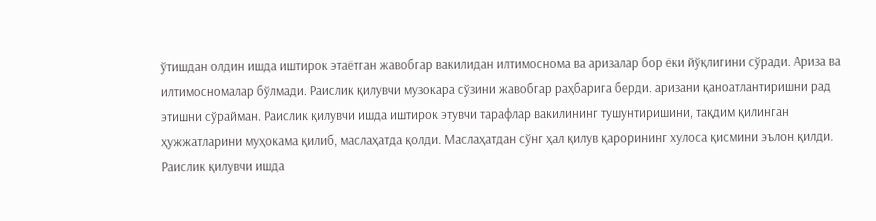ўтишдан олдин ишда иштирок этаётган жавобгар вакилидан илтимоснома ва аризалар бор ёки йўқлигини сўради. Ариза ва илтимосномалар бўлмади. Раислик қилувчи музокара сўзини жавобгар раҳбарига берди. аризани қаноатлантиришни рад этишни сўрайман. Раислик қилувчи ишда иштирок этувчи тарафлар вакилининг тушунтиришини, тақдим қилинган ҳужжатларини муҳокама қилиб, маслаҳатда қолди. Маслаҳатдан сўнг ҳал қилув қарорининг хулоса қисмини эълон қилди. Раислик қилувчи ишда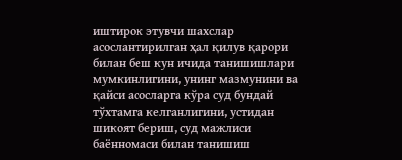иштирок этувчи шахслар асослантирилган ҳал қилув қарори билан беш кун ичида танишишлари мумкинлигини, унинг мазмунини ва қайси асосларга кўра суд бундай тўхтамга келганлигини, устидан шикоят бериш, суд мажлиси баённомаси билан танишиш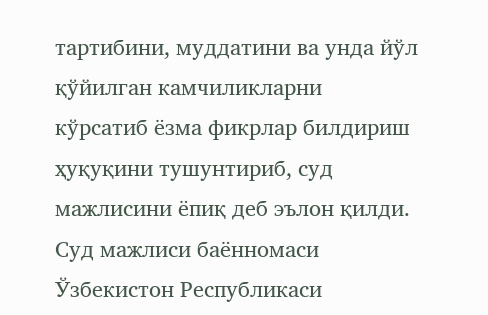тартибини, муддатини ва унда йўл қўйилган камчиликларни кўрсатиб ёзма фикрлар билдириш ҳуқуқини тушунтириб, суд мажлисини ёпиқ деб эълон қилди. Суд мажлиси баённомаси Ўзбекистон Республикаси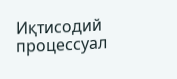Иқтисодий процессуал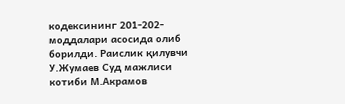кодексининг 201-202-моддалари асосида олиб борилди. Раислик қилувчи У.Жумаев Суд мажлиси котиби М.Акрамов